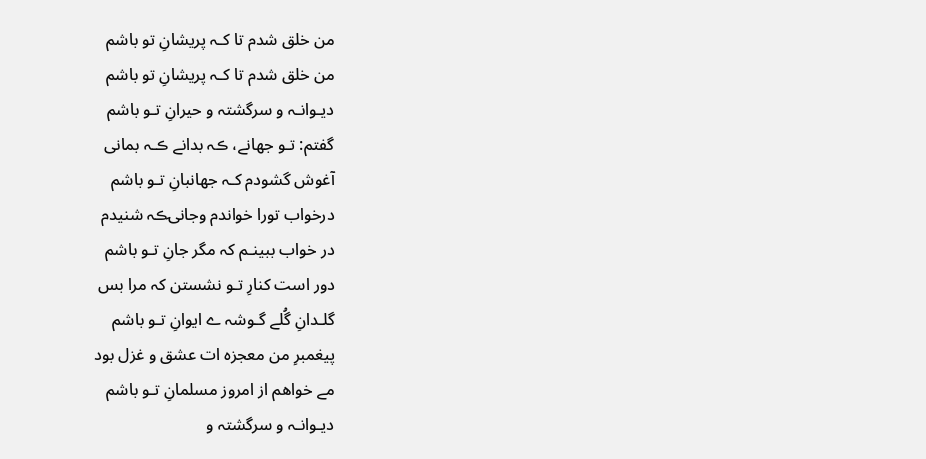من خلق شدم تا كـہ پريشانِ تو باشم
من خلق شدم تا كـہ پريشانِ تو باشم
ديـوانـہ و سرگشتہ و حيرانِ تـو باشم
گفتم: تـو جهانے، ڪہ بدانے ڪـہ بمانی
آغوش گشودم كـہ جهانبانِ تـو باشم
درخواب تورا خواندم وجانۍڪہ شنیدم
در خواب ببينـم كہ مگر جانِ تـو باشم
دور است كنارِ تـو نشستن كہ مرا بس
گلـدانِ گُلے گـوشہ ے ایوانِ تـو باشم
پيغمبرِ من معجزہ ات عشق و غزل بود
مے خواهم از امروز مسلمانِ تـو باشم
ديـوانـہ و سرگشتہ و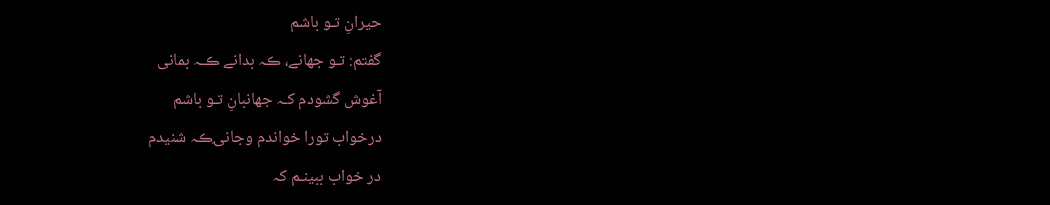حيرانِ تـو باشم
گفتم: تـو جهانے، ڪہ بدانے ڪـہ بمانی
آغوش گشودم كـہ جهانبانِ تـو باشم
درخواب تورا خواندم وجانۍڪہ شنیدم
در خواب ببينـم كہ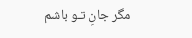مگر جانِ تـو باشم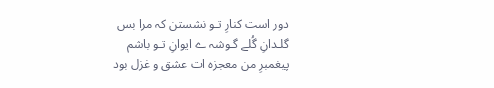دور است كنارِ تـو نشستن كہ مرا بس
گلـدانِ گُلے گـوشہ ے ایوانِ تـو باشم
پيغمبرِ من معجزہ ات عشق و غزل بود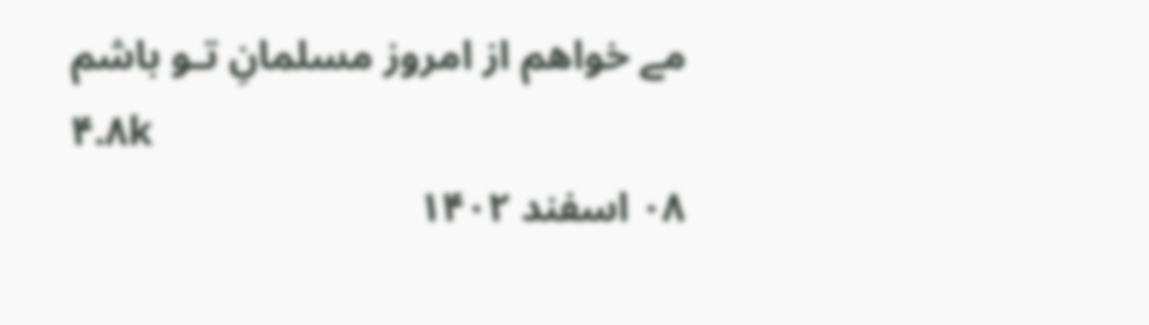مے خواهم از امروز مسلمانِ تـو باشم
۴.۸k
۰۸ اسفند ۱۴۰۲